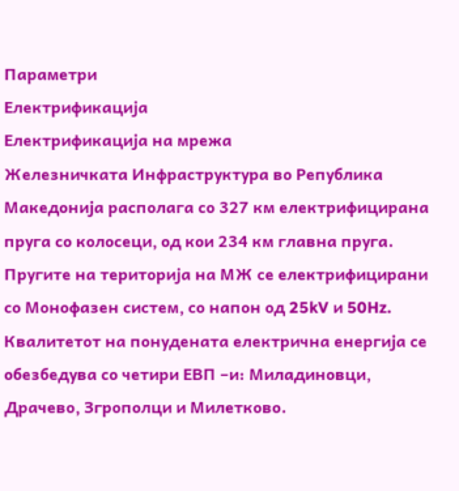Параметри
Електрификација
Електрификација на мрежа
Железничката Инфраструктура во Република Македонија располага со 327 км електрифицирана пруга со колосеци, од кои 234 км главна пруга. Пругите на територија на МЖ се електрифицирани со Монофазен систем, со напон од 25kV и 50Hz.
Квалитетот на понудената електрична енергија се обезбедува со четири ЕВП –и: Миладиновци, Драчево, Згрополци и Милетково.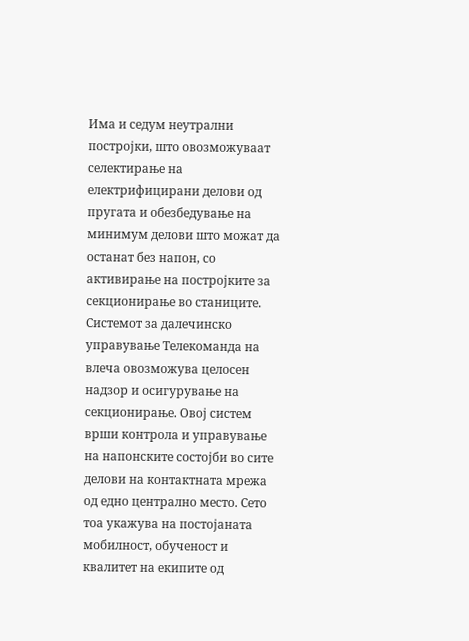Има и седум неутрални постројки, што овозможуваат селектирање на електрифицирани делови од пругата и обезбедување на минимум делови што можат да останат без напон, со активирање на постројките за секционирање во станиците.
Системот за далечинско управување Телекоманда на влеча овозможува целосен надзор и осигурување на секционирање. Овој систем врши контрола и управување на напонските состојби во сите делови на контактната мрежа од едно централно место. Сето тоа укажува на постојаната мобилност, обученост и квалитет на екипите од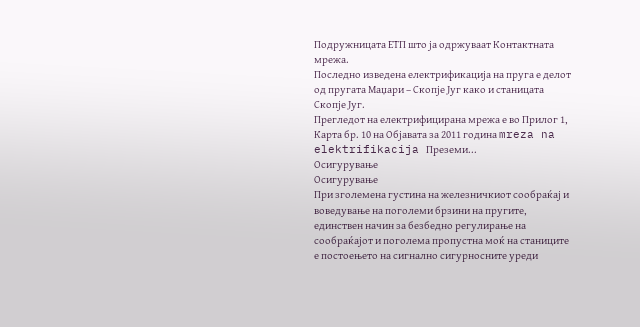Подружницата ЕТП што ја одржуваат Контактната мрежа.
Последно изведена електрификација на пруга е делот од пругата Маџари – Скопје Југ како и станицата Скопје Југ.
Прегледот на електрифицирана мрежа е во Прилог 1, Карта бр. 10 на Објавата за 2011 година mreza na elektrifikacija Преземи...
Осигурување
Осигурување
При зголемена густина на железничкиот сообраќај и воведување на поголеми брзини на пругите, единствен начин за безбедно регулирање на сообраќајот и поголема пропустна моќ на станиците е постоењето на сигнално сигурносните уреди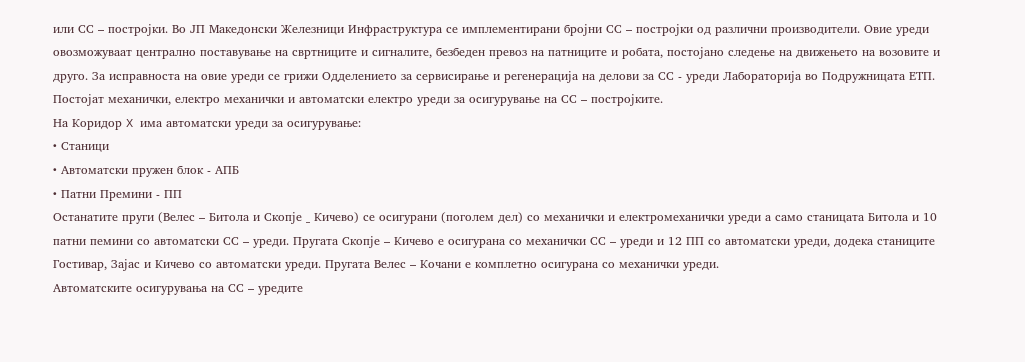или СС – постројки. Во ЈП Македонски Железници Инфраструктура се имплементирани бројни СС – постројки од различни производители. Овие уреди овозможуваат централно поставување на свртниците и сигналите, безбеден превоз на патниците и робата, постојано следење на движењето на возовите и друго. За исправноста на овие уреди се грижи Одделението за сервисирање и регенерација на делови за СС - уреди Лабораторија во Подружницата ЕТП.
Постојат механички, електро механички и автоматски електро уреди за осигурување на СС – постројките.
На Коридор X има автоматски уреди за осигурување:
• Станици
• Автоматски пружен блок - АПБ
• Патни Премини - ПП
Останатите пруги (Велес – Битола и Скопје _ Кичево) се осигурани (поголем дел) со механички и електромеханички уреди а само станицата Битола и 10 патни пемини со автоматски СС – уреди. Пругата Скопје – Кичево е осигурана со механички СС – уреди и 12 ПП со автоматски уреди, додека станиците Гостивар, Зајас и Кичево со автоматски уреди. Пругата Велес – Кочани е комплетно осигурана со механички уреди.
Автоматските осигурувања на СС – уредите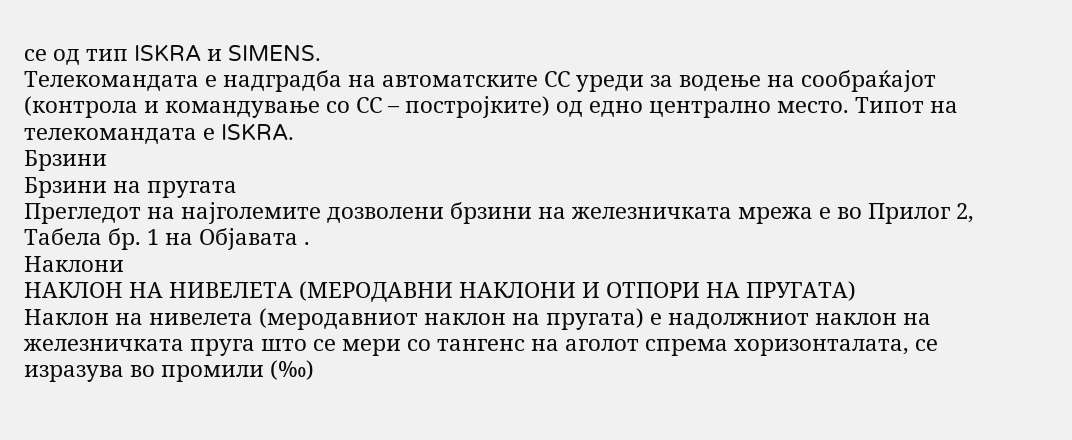се од тип ISKRA и SIMENS.
Телекомандата е надградба на автоматските СС уреди за водење на сообраќајот (контрола и командување со СС – постројките) од едно централно место. Типот на телекомандата е ISKRA.
Брзини
Брзини на пругата
Прегледот на најголемите дозволени брзини на железничката мрежа е во Прилог 2, Табела бр. 1 на Објавата .
Наклони
НАКЛОН НА НИВЕЛЕТА (МЕРОДАВНИ НАКЛОНИ И ОТПОРИ НА ПРУГАТА)
Наклон на нивелета (меродавниот наклон на пругата) е надолжниот наклон на железничката пруга што се мери со тангенс на аголот спрема хоризонталата, се изразува во промили (‰)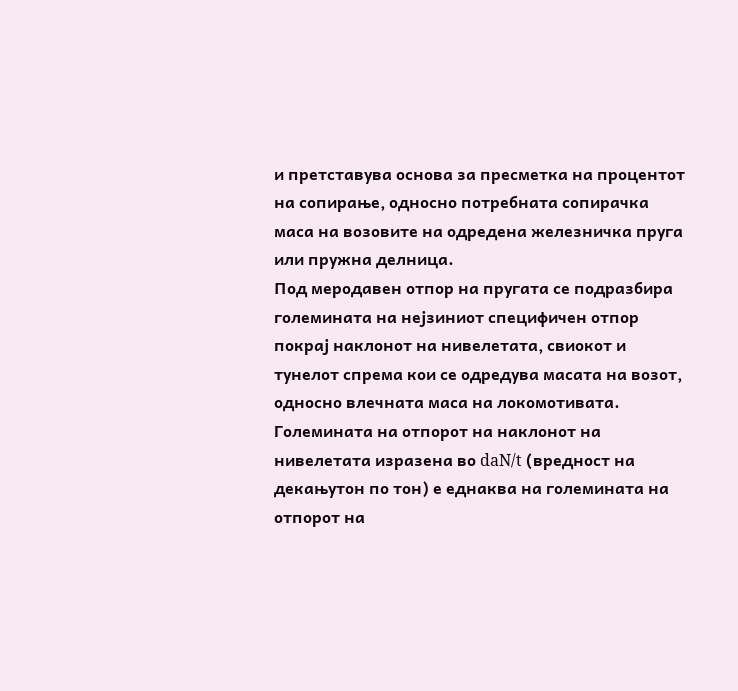и претставува основа за пресметка на процентот на сопирање, односно потребната сопирачка маса на возовите на одредена железничка пруга или пружна делница.
Под меродавен отпор на пругата се подразбира големината на нејзиниот специфичен отпор покрај наклонот на нивелетата, свиокот и тунелот спрема кои се одредува масата на возот, односно влечната маса на локомотивата. Големината на отпорот на наклонот на нивелетата изразена во daN/t (вредност на декањутон по тон) е еднаква на големината на отпорот на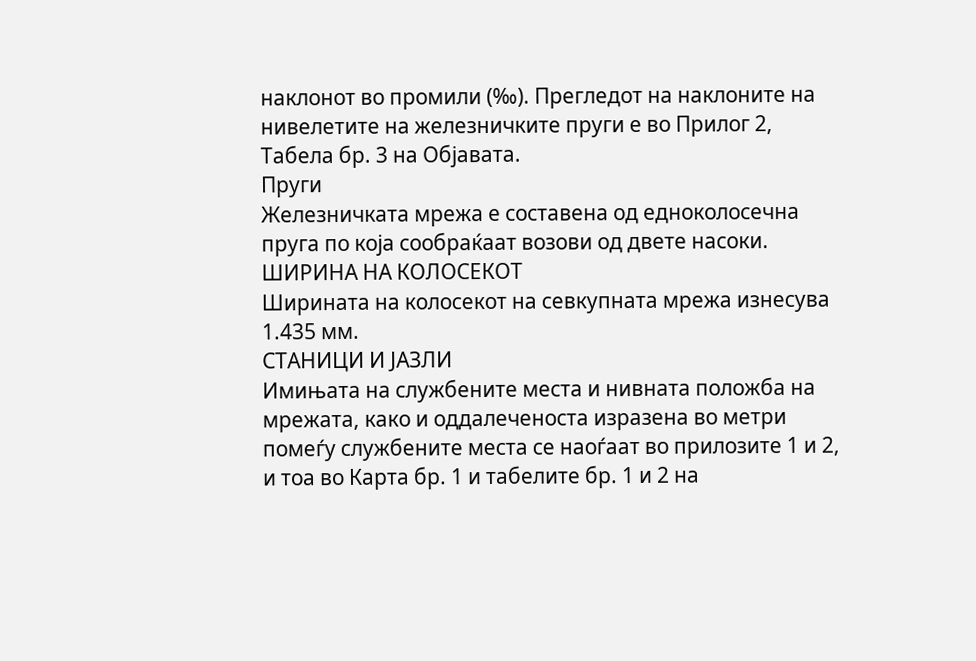наклонот во промили (‰). Прегледот на наклоните на нивелетите на железничките пруги е во Прилог 2, Табела бр. 3 на Објавата.
Пруги
Железничката мрежа е составена од едноколосечна пруга по која сообраќаат возови од двете насоки.
ШИРИНА НА КОЛОСЕКОТ
Ширината на колосекот на севкупната мрежа изнесува 1.435 мм.
СТАНИЦИ И ЈАЗЛИ
Имињата на службените места и нивната положба на мрежата, како и оддалеченоста изразена во метри помеѓу службените места се наоѓаат во прилозите 1 и 2, и тоа во Карта бр. 1 и табелите бр. 1 и 2 на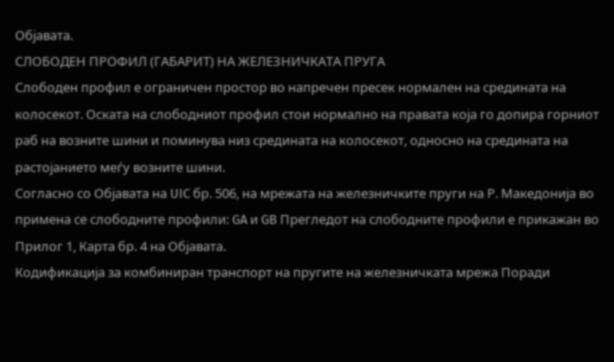Објавата.
СЛОБОДЕН ПРОФИЛ (ГАБАРИТ) НА ЖЕЛЕЗНИЧКАТА ПРУГА
Слободен профил е ограничен простор во напречен пресек нормален на средината на колосекот. Оската на слободниот профил стои нормално на правата која го допира горниот раб на возните шини и поминува низ средината на колосекот, односно на средината на растојанието меѓу возните шини.
Согласно со Објавата на UIC бр. 506, на мрежата на железничките пруги на Р. Македонија во примена се слободните профили: GA и GB Прегледот на слободните профили е прикажан во Прилог 1, Карта бр. 4 на Објавата.
Кодификација за комбиниран транспорт на пругите на железничката мрежа Поради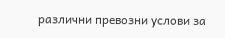различни превозни услови за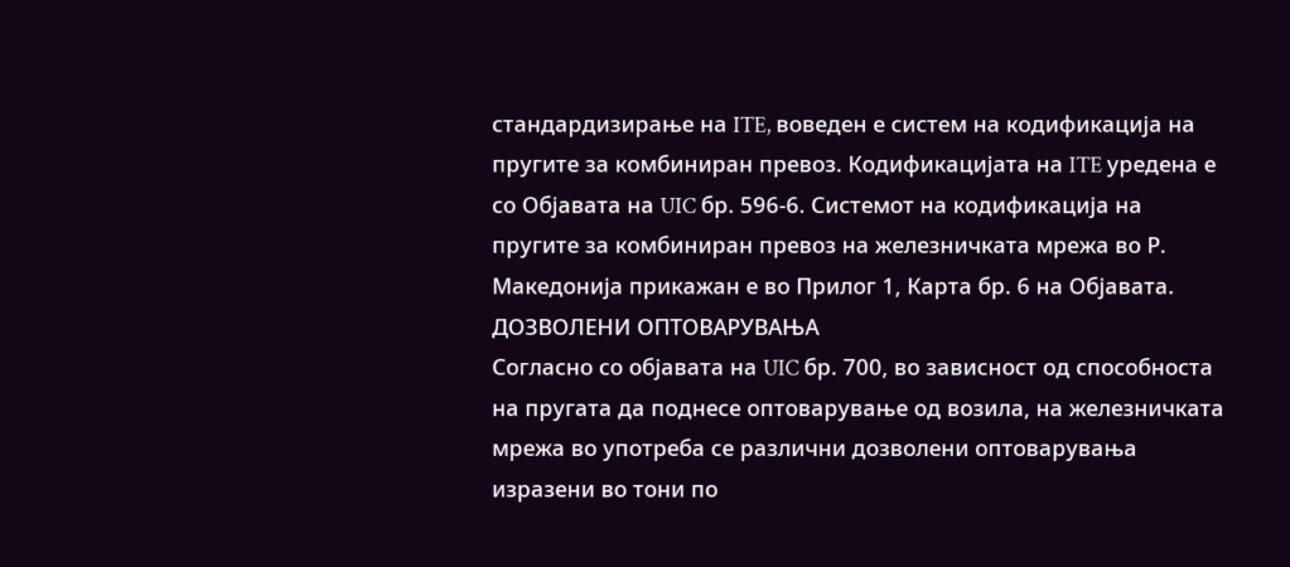стандардизирање на ITE, воведен е систем на кодификација на пругите за комбиниран превоз. Кодификацијата на ITE уредена е со Објавата на UIC бр. 596-6. Системот на кодификација на пругите за комбиниран превоз на железничката мрежа во Р. Македонија прикажан е во Прилог 1, Карта бр. 6 на Објавата.
ДОЗВОЛЕНИ ОПТОВАРУВАЊА
Согласно со објавата на UIC бр. 700, во зависност од способноста на пругата да поднесе оптоварување од возила, на железничката мрежа во употреба се различни дозволени оптоварувања изразени во тони по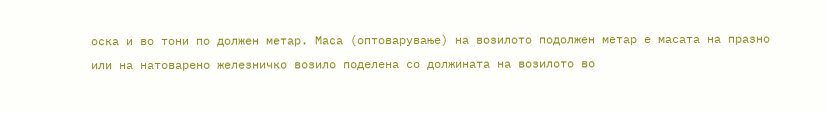оска и во тони по должен метар. Маса (оптоварување) на возилото подолжен метар е масата на празно или на натоварено железничко возило поделена со должината на возилото во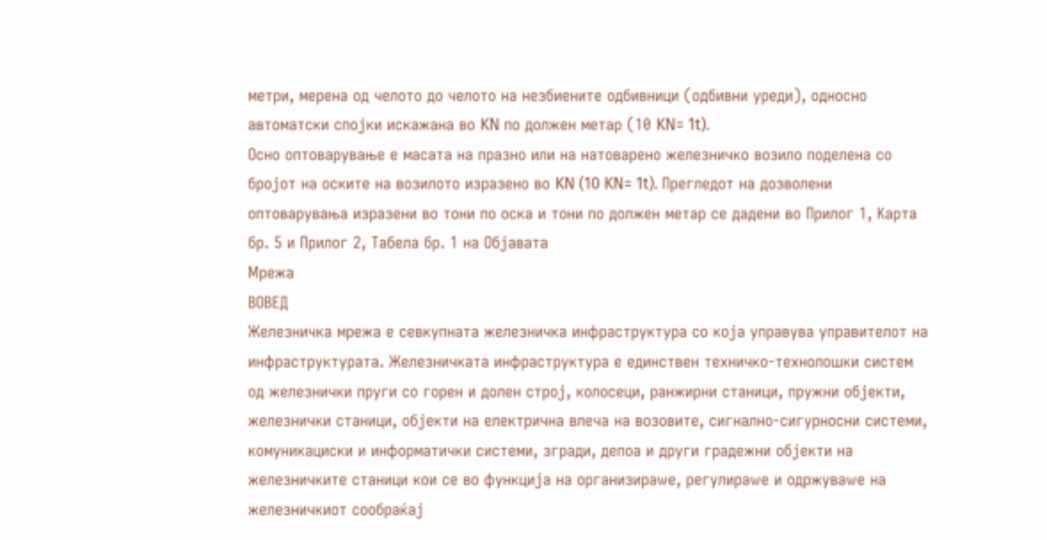метри, мерена од челото до челото на незбиените одбивници (одбивни уреди), односно автоматски спојки искажана во KN по должен метар (10 KN= 1t).
Осно оптоварување е масата на празно или на натоварено железничко возило поделена со бројот на оските на возилото изразено во KN (10 KN= 1t). Прегледот на дозволени оптоварувања изразени во тони по оска и тони по должен метар се дадени во Прилог 1, Карта бр. 5 и Прилог 2, Табела бр. 1 на Објавата
Мрежа
ВОВЕД
Железничка мрежа е севкупната железничка инфраструктура со која управува управителот на инфраструктурата. Железничката инфраструктура е единствен техничко-технолошки систем од железнички пруги со горен и долен строј, колосеци, ранжирни станици, пружни објекти, железнички станици, објекти на електрична влеча на возовите, сигнално-сигурносни системи, комуникациски и информатички системи, згради, депоа и други градежни објекти на железничките станици кои се во функција на организираwе, регулираwе и одржуваwе на железничкиот сообраќај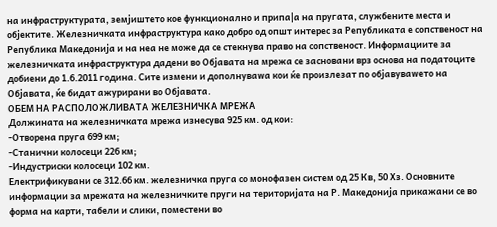на инфраструктурата, земјиштето кое функционално и припа|а на пругата, службените места и објектите. Железничката инфраструктура како добро од општ интерес за Републиката е сопственост на Република Македонија и на неа не може да се стекнува право на сопственост. Информациите за железничката инфраструктура дадени во Објавата на мрежа се засновани врз основа на податоците добиени до 1.6.2011 година. Сите измени и дополнуваwа кои ќе произлезат по објавуваwето на Објавата, ќе бидат ажурирани во Објавата.
ОБЕМ НА РАСПОЛОЖЛИВАТА ЖЕЛЕЗНИЧКА МРЕЖА
Должината на железничката мрежа изнесува 925 км. од кои:
-Отворена пруга 699 км;
-Станични колосеци 226 км;
-Индустриски колосеци 102 км.
Електрификувани се 312.66 км. железничка пруга со монофазен систем од 25 Кв, 50 Хз. Основните информации за мрежата на железничките пруги на територијата на Р. Македонија прикажани се во форма на карти, табели и слики, поместени во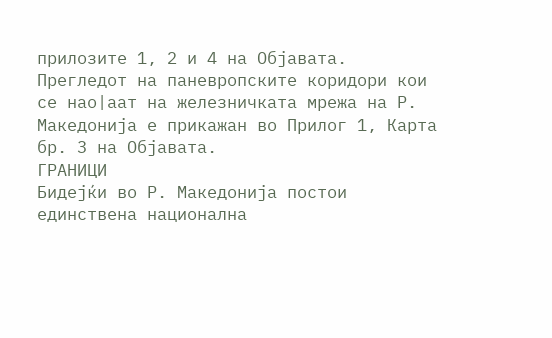прилозите 1, 2 и 4 на Објавата.
Прегледот на паневропските коридори кои се нао|аат на железничката мрежа на Р. Македонија е прикажан во Прилог 1, Карта бр. 3 на Објавата.
ГРАНИЦИ
Бидејќи во Р. Македонија постои единствена национална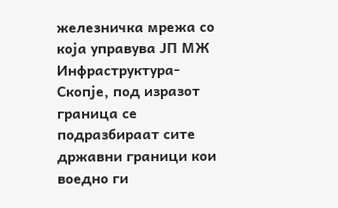железничка мрежа со која управува ЈП МЖ Инфраструктура-Скопје, под изразот граница се подразбираат сите државни граници кои воедно ги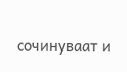сочинуваат и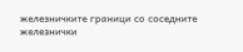железничките граници со соседните железнички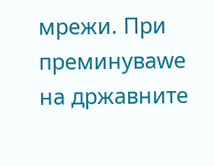мрежи. При преминуваwе на државните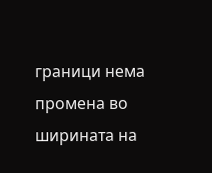граници нема промена во ширината на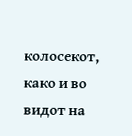колосекот, како и во видот на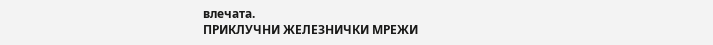влечата.
ПРИКЛУЧНИ ЖЕЛЕЗНИЧКИ МРЕЖИ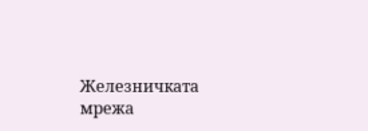Железничката мрежа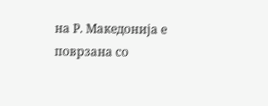на Р. Македонија е поврзана со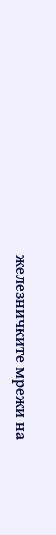железничките мрежи на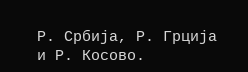Р. Србија, Р. Грција и Р. Косово.